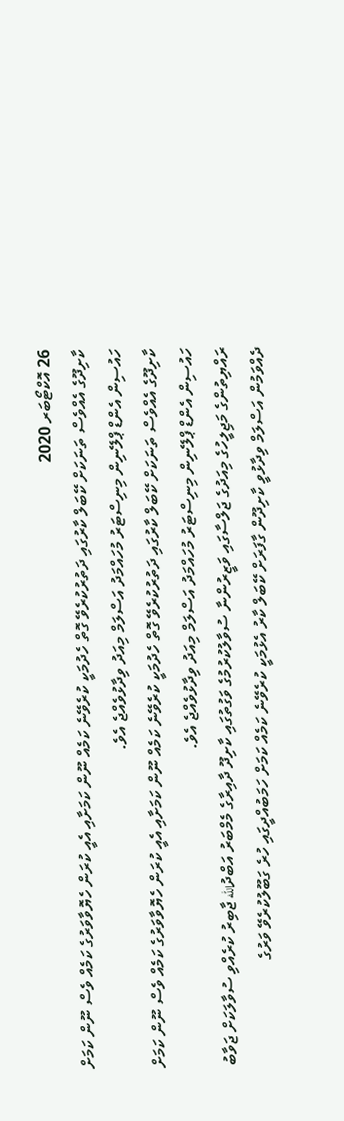26 އޮކްޓޯބަރ 2020
ކާށިދޫގެ އެއްވެސް ތަނަކަށް ކޭބަލް ކާރުގައި ދަތުރުކުރެވޭ ގޮތް ހެދުމަކީ ކުރެވޭނެ ކަމެއް ނޫން ކަމަށާއި އެއީ ކުރަން ހެޔޮވާވަރުގެ ކަމެއް ވެސް ނޫން ކަމަށް ހައުސިން އެންޑް ޕްލޭނިން މިނިސްޓަރު މުހައްމަދު އަސްލަމް މިއަދު ވިދާޅުވެއްޖެ އެވެ.
ކާށިދޫގެ އެއްވެސް ތަނަކަށް ކޭބަލް ކާރުގައި ދަތުރުކުރެވޭ ގޮތް ހެދުމަކީ ކުރެވޭނެ ކަމެއް ނޫން ކަމަށާއި އެއީ ކުރަން ހެޔޮވާވަރުގެ ކަމެއް ވެސް ނޫން ކަމަށް ހައުސިން އެންޑް ޕްލޭނިން މިނިސްޓަރު މުހައްމަދު އަސްލަމް މިއަދު ވިދާޅުވެއްޖެ އެވެ.
ރައްޔިތުންގެ މަޖިލީހުގެ މިއަދުގެ ޖަލްސާގައި ވަޒީރުންނާ ސުވާލުކުރުމުގެ ވަގުތުގައި ކާށިދޫ ދާއިރާގެ މެމްބަރު އަބްދުالله ޖާބިރު ކުރެއްވި ސުވާލަކަށް ޖަވާބު ދެއްވަމުން އަސްލަމް ވިދާޅުވީ ކާށިދޫން ގާފަރަށް ކޭބަލް ކާރު އެޅުމަކީ ކުރެވޭނެ ކަމެއް ކަމަށް ހަމަބުއްދީގައި ހުރެ ގަބޫލުކުރެވޭ ވަރުގެ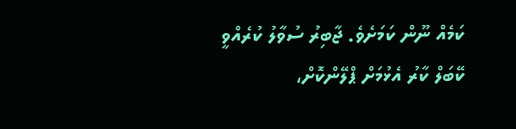ކަމެއް ނޫން ކަމަށެވެ. ޖާބިރު ސުވާލު ކުރެއްވީ ކޭބަލް ކާރު އެޅުމަށް ޕްލޭންކޮށް،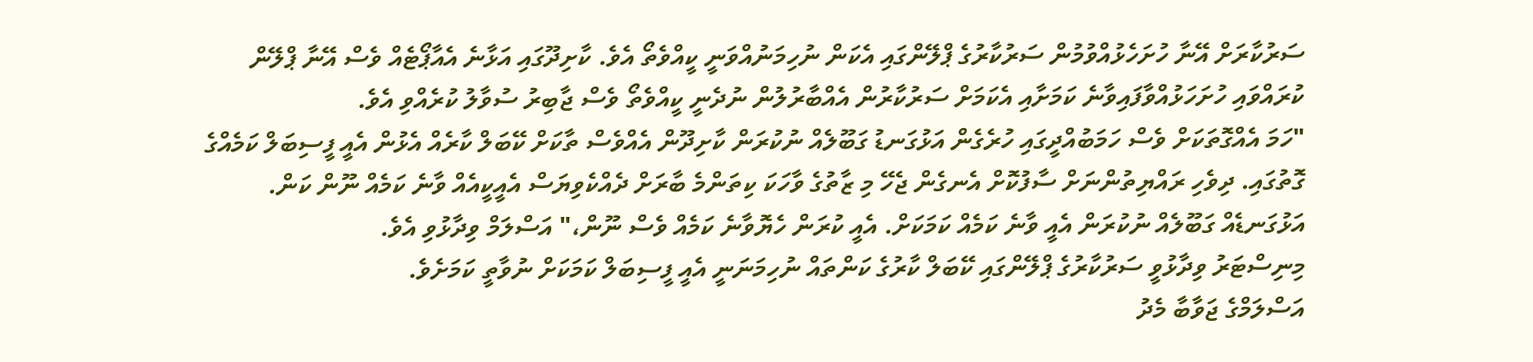ސަރުކާރަށް އޭނާ ހުށަހެޅުއްވުމުން ސަރުކާރުގެ ޕްލޭންގައި އެކަން ނުހިމަނުއްވަނީ ކީއްވެތޯ އެވެ. ކާށިދޫގައި އަޅާނެ އެއާޕޯޓެއް ވެސް އޭނާ ޕްލޭން ކުރައްވައި ހުށަހަޅުއްވާފައިވާނެ ކަމަށާއި އެކަމަށް ސަރުކާރުން އެއްބާރުލުން ނުދެނީ ކީއްވެތޯ ވެސް ޖާބިރު ސުވާލު ކުރެއްވި އެވެ.
"ހަމަ އެއްގޮތަކަށް ވެސް ހަމަބުއްދީގައި ހުރެގެން އަޅުގަނޑު ގަބޫލެއް ނުކުރަން ކާށިދޫން އެއްވެސް ތާކަށް ކޭބަލް ކާރެއް އެޅުން އެއީ ފީސިބަލް ކަމެއްގެ ގޮތުގައި. ދިވެހި ރައްޔިތުންނަށް ސާފުކޮށް އެނގެން ޖެހޭ މި ޒާތުގެ ވާހަކަ ކިތަންމެ ބާރަށް ދެއްކެވިޔަސް އެއީކީއެއް ވާނެ ކަމެއް ނޫން ކަން. އަޅުގަނޑެއް ގަބޫލެއް ނުކުރަން އެއީ ވާނެ ކަމެއް ކަމަކަށް. އެއީ ކުރަން ހެޔޮވާނެ ކަމެއް ވެސް ނޫން،" އަސްލަމް ވިދާޅުވި އެވެ.
މިނިސްޓަރު ވިދާޅުވީ ސަރުކާރުގެ ޕްލޭންގައި ކޭބަލް ކާރުގެ ކަންތައް ނުހިމަނަނީ އެއީ ފީސިބަލް ކަމަކަށް ނުވާތީ ކަމަށެވެ.
އަސްލަމްގެ ޖަވާބާ މެދު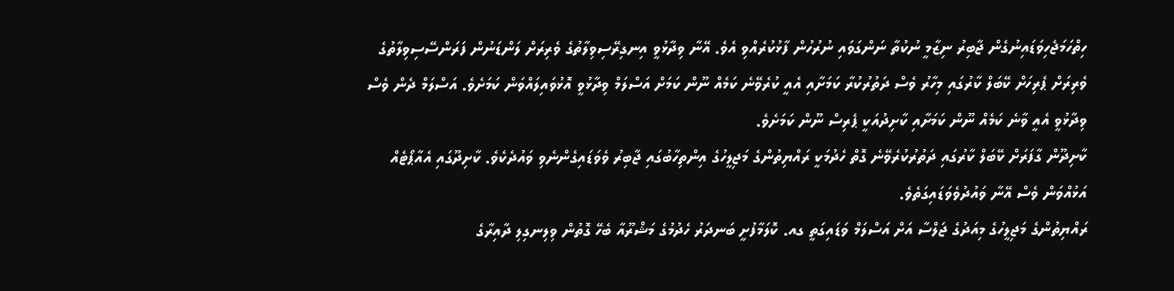ހިތްހަމަޖެހިވަޑައިނުގެން ޖާބިރު ނިޒާމީ ނުކުތާ ނަންގަވައި ނުރުހުން ފާޅުކުރެއްވި އެވެ. އޭނާ ވިދާޅުވީ އިނގިރޭސިވިލާތުގެ ވެރިރަށް ލަންޑަނުން ފަރަންސޭސިވިލާތުގެ ވެރިރަށް ޕެރިހަށް ކޭބަލް ކާރުގައި މިހާރު ވެސް ދަތުރުކުރާ ކަމަށާއި އެއީ ކުރެވޭނެ ކަމެއް ނޫން ކަމަށް އަސްލަމް ވިދާޅުވީ އޮޅުވައިލައްވަން ކަމަށެވެ. އަސްލަމް ދެން ވެސް ވިދާޅުވީ އެއީ ވާނެ ކަމެއް ނޫން ކަމަށާއި ކާށިދުއަކީ ޕެރިސް ނޫން ކަމަށެވެ.
ކާށިދޫން ގާފަރަށް ކޭބަލް ކާރުގައި ދަތުރުކުރެވޭނެ ގޮތް ހެދުމަކީ ރައްޔިތުންގެ މަޖިލީހުގެ އިންތިހާބުގައި ޖާބިރު ވެވަޑައިގެންނެވި ވައުދެކެވެ. ކާށިދޫގައި އެއާޕޯޓެއް އަޅުއްވަން ވެސް އޭނާ ވައުދުވެވަޑައިގަތެވެ.
ރައްޔިތުންގެ މަޖިލީހުގެ މިއަދުގެ ޖަލްސާ އަށް އަސްލަމް ވަޑައިގަތީ ގއ. ކޮލަމާފުށީ ބަނދަރު ހެދުމުގެ މަޝްރޫއާ ބެހޭ ގޮތުން ވިލިނގިލި ދާއިރާގެ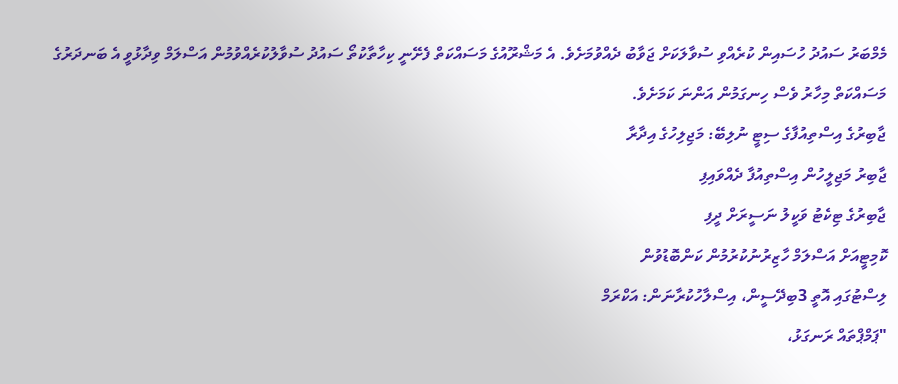މެމްބަރު ސައުދު ހުސައިން ކުރެއްވި ސުވާލަކަށް ޖަވާބު ދެއްވުމަށެވެ. އެ މަޝްރޫއުގެ މަސައްކަތް ފެށޭނީ ކިހާތާކުތޯ ސައުދު ސުވާލުކުރެއްވުމުން އަސްލަމް ވިދާޅުވީ އެ ބަނދަރުގެ މަސައްކަތް މިހާރު ވެސް ހިނގަމުން އަންނަ ކަމަށެވެ.
ޖާބިރުގެ އިސްތިއުފާގެ ސިޓީ ނުލިބޭ: މަޖިލިހުގެ އިދާރާ
ޖާބިރު މަޖިލީހުން އިސްތިއުފާ ދެއްވައިފި
ޖާބިރުގެ ޓިކެޓު ވަކީލު ނަސީރަށް ދީފި
ކޮމިޓީއަށް އަސްލަމް ހާޒިރުނުކުރުމުން ކަންބޮޑުވުން
ލިސްޓުގައި އޮތީ 3ބިދޭސީން، އިސްލާހުކުރާނަން: އަކްރަމް
"ޕަމްޕްތައް ރަނގަޅު،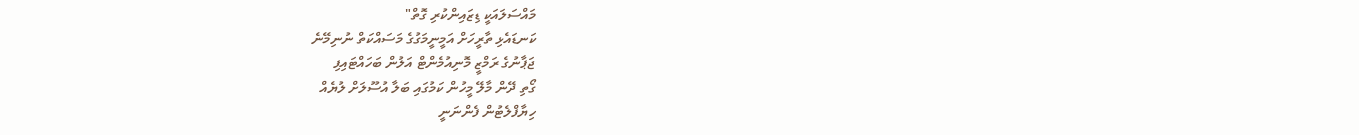މައްސަލައަކީ ޑިޒައިންކުރި ގޮތް"
ކަނޑައެޅި ތާރީހަށް އަމީނީމަގުގެ މަސައްކަތް ނުނިމޭނެ
ޖަޕާނުގެ ރަމްޒީ މޮނިއުމެންޓް އަލުން ބަހައްޓައިފި
ގޯތި ދޭން މާލޭ މީހުން ކަމުގައި ބަލާ އުސޫލަށް ލުޔެއް
ހިޔާފްލެޓުން ފެންނަނީ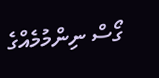ގޯސް ނިންމުމެއްގެ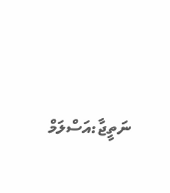ނަތީޖާ:އަސްލަމް